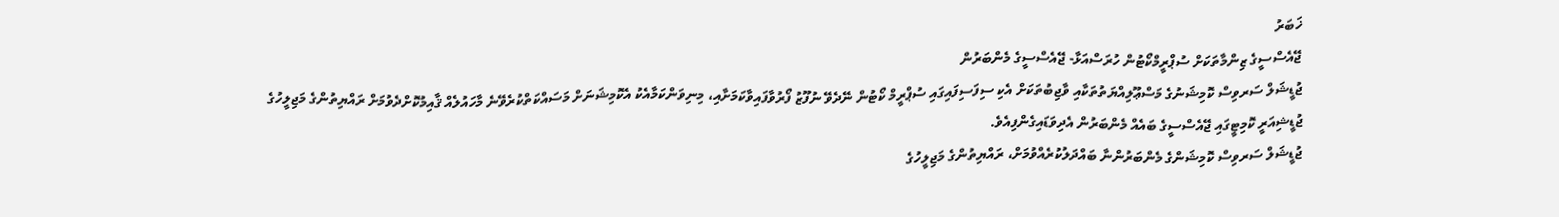ޚަބަރު
ޖޭއެސްސީގެ ޒިންމާތަކަށް ސުޕްރީމްކޯޓުން ހުރަސްއަޅާ- ޖޭއެސްސީގެ މެންބަރުން
ޖުޑީޝަލް ސަރވިސް ކޮމިޝަނުގެ މަސްޢޫލިއްޔަތުތަކާއި ވާޖިބުތަކަށް އެކި ސިފަސިފައިގައި ސުޕްރީމް ކޯޓުން ނޭދެވޭ ނުފޫޒު ފޯރުވާފައިވާކަމަށާއި، މިނިވަންކަމާއެކު އެކޮމިޝަނަށް މަސައްކަތްކުރެވޭނެ މާހައުލެއް ޤާއިމުކޮށްދެވުމަށް ރައްޔިތުންގެ މަޖިލީހުގެ ޖުޑީޝިއަރީ ކޮމިޓީގައި ޖޭއެސްސީގެ ބައެއް މެންބަރުން އެދިވަޑައިގެންފިއެވެ.
ޖުޑީޝަލް ސަރވިސް ކޮމިޝަންގެ މެންބަރުންނާ ބައްދަލުކުރެއްވުމަށް، ރައްޔިތުންގެ މަޖިލީހުގެ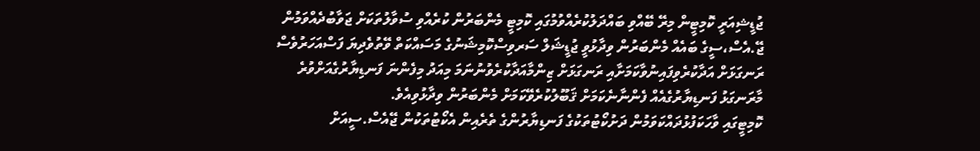ޖުޑީޝިއަރީ ކޮމިޓީން މިރޭ ބޭއްވި ބައްދަލުކުރެއްވުމުގައި ކޮމިޓީ މެންބަރުން ކުރެއްވި ސުވާލުތަކަށް ޖަވާބުދެއްވަމުން ޖޭ.އެސް،ސީގެ ބައެއް މެންބަރުން ވިދާޅުވީ ޖުޑީޝަލް ސަރވިސްކޮމިޝަނުގެ މަސައްކަތް ވޭތުވެދިޔަ ފަސްއަހަރުވެސް ރަނގަޅަށް އަދާކުރެވިފައިނުވާކަމަށާއި ރަނގަޅަށް ޒިންމާއަދާކުރެވުނުނަމަ މިއަދު މިފެންނަ ފަނޑިޔާރުގެއަށްވުރެ މާރަނގަޅު ފަނޑިޔާރުގެއެއް ފެންނާނެކަމަށް ޤަބޫލުކުރެވޭކަމަށް މެންބަރުން ވިދާޅުވިއެވެ.
ކޮމިޓީގައި ވާހަކަފުޅުދައްކަވަމުން ދަށުކޯޓުތަކުގެ ފަނޑިޔާރުންގެ ތެރެއިން އެކޯޓުތަކުން ޖޭއެސް.ސީއަށް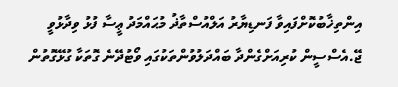އިންތިޚާބުކޮށްފައިވާ ފަނޑިޔާރު އަލްއުސްތާޛު މުޙައްމަދު ޢީސާ ފުޅު ވިދާޅުވީ ޖޭ.އެސްސީން ކުރިއަށްގެންދާ ބައްދަލުވުންތަކުގައި ވޯޓުދޭނެ ގޮތަކާ ގުޅޭގޮތުން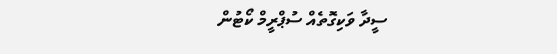ސީދާ ވަކިގޮތެއް ސުޕްރީމް ކޯޓުން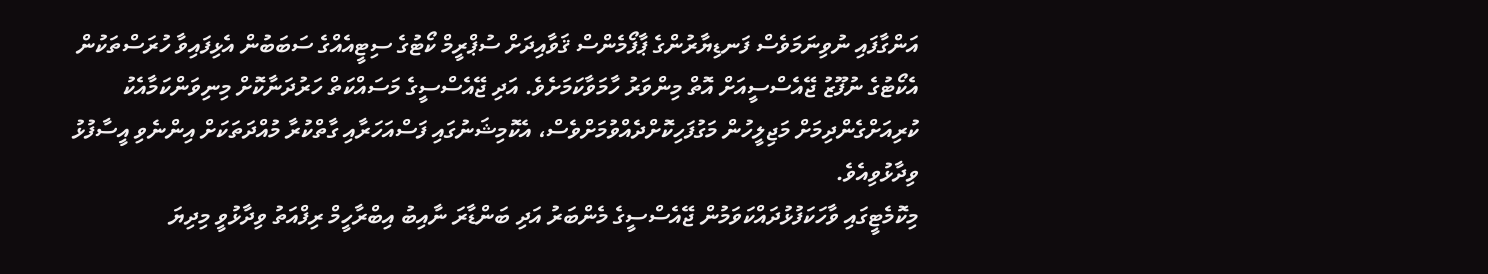އަންގާފައި ނުވިނަމަވެސް ފަނޑިޔާރުންގެ ޕާފޯމެންސް ޤަވާއިދަށް ސުޕްރީމް ކޯޓުގެ ސިޓީއެއްގެ ސަބަބުން އެޅިފައިވާ ހުރަސްތަކުން އެކޯޓުގެ ނުފޫޒު ޖޭއެސްސީއަށް އޮތް މިންވަރު ހާމަވާކަމަށެވެ. އަދި ޖޭއެސްސީގެ މަސައްކަތް ހަރުދަނާކޮށް މިނިވަންކަމާއެކު ކުރިއަށްގެންދިމަށް މަޖިލީހުން މަގުފަހިކޮށްދެއްވުމަށްވެސް، އެކޮމިޝަނުގައި ފަސްއަހަރާއި ގާތްކުރާ މުއްދަތަކަށް އިންނެވި އީސާފުޅު ވިދާޅުވިއެވެ.
މިކޮމެޓީގައި ވާހަކަފުޅުދައްކަވަމުން ޖޭއެސްސީގެ މެންބަރު އަދި ބަންޑާރަ ނާއިބު އިބްރާހީމް ރިފްއަތު ވިދާޅުވީ މިދިޔަ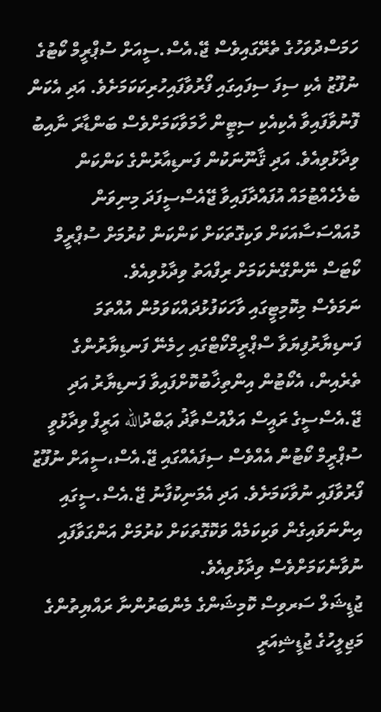ހަމަސްދުވަހުގެ ތެރޭގައިވެސް ޖޭ.އެސް.ސީއަށް ސުޕްރީމް ކޯޓުގެ ނުފޫޒު އެކި ސިފަ ސިފައިގައި ފޯރުވާފައިހުރިކަކަމަށެވެ. އަދި އެކަން ފޮނުވާފައިވާ އެކިއެކި ސިޓީން ހާމަވާކަމަށްވެސް ބަންޑާރަ ނާއިބު ވިދާޅުވިއެވެ. އަދި ޤާނޫނަކުން ފަނޑިއާރުންގެ ކަންކަން ބެލެހެއްޓުމައް އުފައްދާފައިވާ ޖޭއެސްސީފަދަ މިނިވަން މުއައްސަސާއަކަށް ވަކިގޮތަކަށް ކަންކަން ކުރުމަށް ސުޕްރީމް ކޯޓަސް ނޭންގޭނެކަމަށް ރިފްއަތު ވިދާޅުވިއެވެ.
ނަމަވެސް މިކޮމިޓީގައި ވާހަކަފުޅުދައްކަވަމުން އުއްތަމަ ފަނޑިޔާރުފިޔަވާ ސްޕްރީމްކޯޓްގައި ހިމެނޭ ފަނޑިޔާރުންގެ ތެރެއިން، އެކޯޓުން އިންތިޚާބުކޮށްފައިވާ ފަނޑިޔާރު އަދި ޖޭ.އެސްސީގެ ރައީސް އަލްއުސްތާޛު ޢަބްދުالله އަރީފް ވިދާޅުވީ ސުޕްރީމް ކޯޓުން އެއްވެސް ސިފައެއްގައި ޖޭ.އެސް،ސީއަށް ނުފޫޒު ފޯރުވާފައި ނުވާކަމަށެވެ. އަދި އެމަނިކުފާނު ޖޭ.އެސް.ސީގައި އިންނަވައިގެން ވަކިކަމެއް ވަކޮގޮތަކަށް ކުރުމަށް އަންގަވާފައި ނުވާނެކަމަށްވެސް ވިދާޅުވިއެވެ.
ޖުޑީޝަލް ސަރވިސް ކޮމިޝަންގެ މެންބަރުންނާ ރައްޔިތުންގެ މަޖިލީހުގެ ޖުޑީޝިއަރީ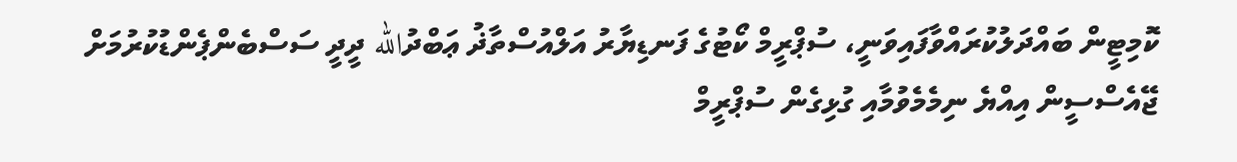ކޮމިޓީން ބައްދަލުކުރައްވާފައިވަނީ، ސުޕްރީމް ކޯޓުގެ ފަނޑިޔާރު އަލްއުސްތާޛު ޢަބްދުالله ދީދީ ސަސްބެންޕެންޑުކުރުމަށް ޖޭއެސްސީން އިއްޔެ ނިމެމެވުމާއި ގުޅިގެން ސުޕްރީމް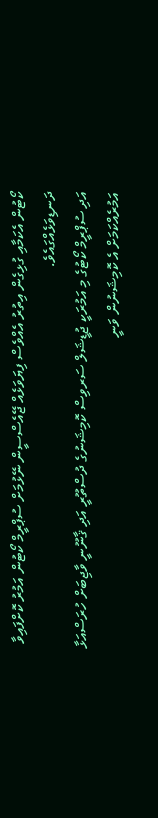ކޯޓުން އެކަމާއި ގުޅިގެން އިތުރު އެއްވެސް ފިޔަވަޅެއް ޖޭއެސްސީން ނޭޅުމަށް ސުޕްރީމް ކޯޓުން އަމުރު ކޮށްފައިވާ ދަނޑިވަޅެއްގައެވެ.
އަދި ސުޕްރީމް ކޯޓުގެ މި އަމުރަކީ ޖުޑީޝަލް ސަރވިސް ކޮމިޝަނުގެ ދުސްތޫރީ އަދި ޤާނޫނީ ވާޖިބަށް ހުރަސްއަޅާ އަމުރެއްކަމަށް އެ ކޮމިޝަނުން ވަނީ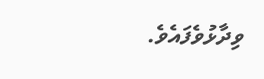ވިދާޅުވެފައެވެ.